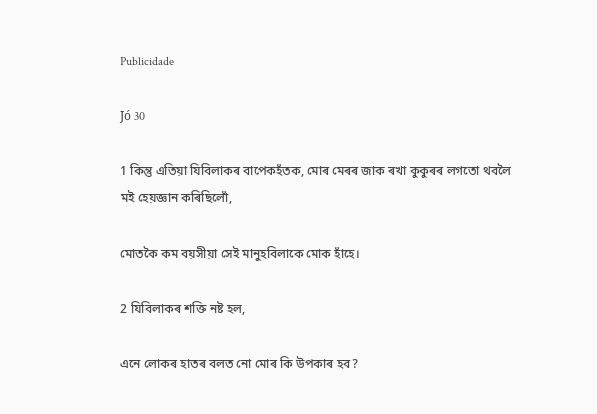Publicidade

Jó 30

1 কিন্তু এতিয়া যিবিলাকৰ বাপেকহঁতক, মোৰ মেৰৰ জাক ৰখা কুকুৰৰ লগতো থবলৈ মই হেয়জ্ঞান কৰিছিলোঁ,

মোতকৈ কম বয়সীয়া সেই মানুহবিলাকে মোক হাঁহে।

2 যিবিলাকৰ শক্তি নষ্ট হল,

এনে লোকৰ হাতৰ বলত নো মোৰ কি উপকাৰ হব?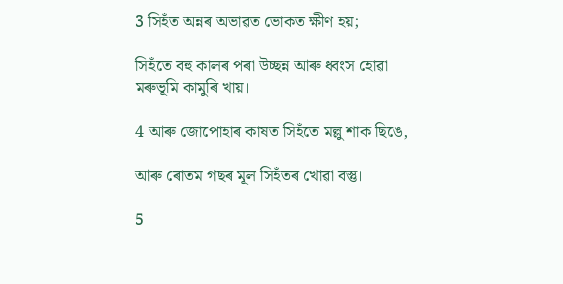3 সিহঁত অন্নৰ অভাৱত ভোকত ক্ষীণ হয়;

সিহঁতে বহু কালৰ পৰা উচ্ছন্ন আৰু ধ্বংস হোৱা মৰুভূমি কামুৰি খায়।

4 আৰু জোপোহাৰ কাষত সিহঁতে মল্লু শাক ছিঙে,

আৰু ৰোতম গছৰ মূল সিহঁতৰ খোৱা বস্তু।

5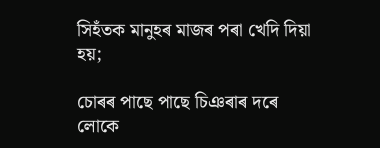সিহঁতক মানুহৰ মাজৰ পৰা খেদি দিয়া হয়;

চোৰৰ পাছে পাছে চিঞৰাৰ দৰে লোকে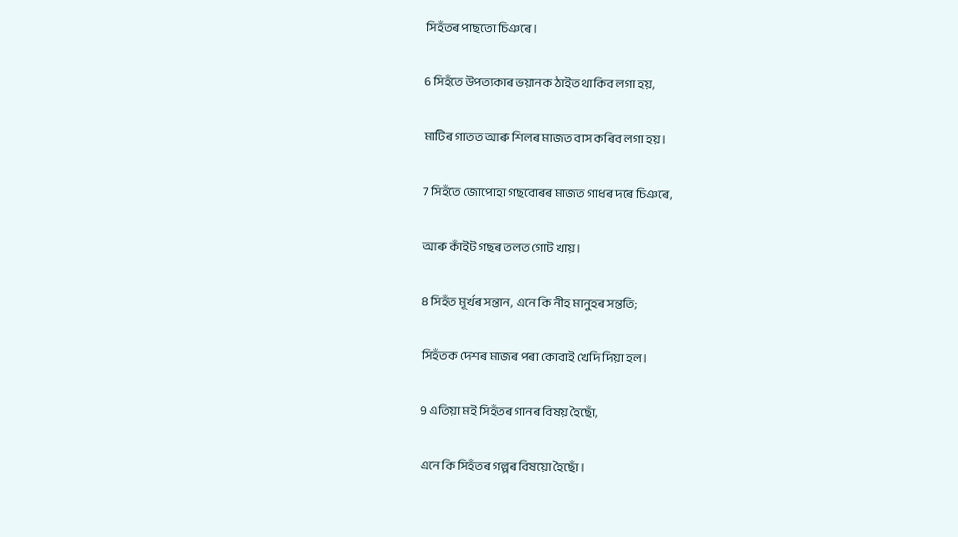সিহঁতৰ পাছতো চিঞৰে।

6 সিহঁতে উপত্যকাৰ ভয়ানক ঠাইত থাকিব লগা হয়,

মাটিৰ গাতত আৰু শিলৰ মাজত বাস কৰিব লগা হয়।

7 সিহঁতে জোপোহা গছবোৰৰ মাজত গাধৰ দৰে চিঞৰে,

আৰু কাঁইট গছৰ তলত গোট খায়।

8 সিহঁত মূৰ্খৰ সন্তান, এনে কি নীহ মানুহৰ সন্ততি;

সিহঁতক দেশৰ মাজৰ পৰা কোবাই খেদি দিয়া হল।

9 এতিয়া মই সিহঁতৰ গানৰ বিষয় হৈছোঁ,

এনে কি সিহঁতৰ গল্পৰ বিষয়ো হৈছোঁ।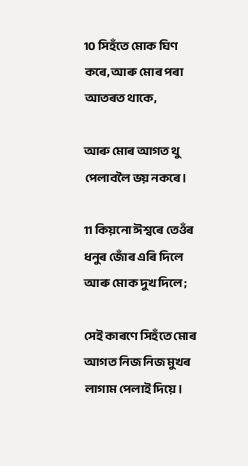10 সিহঁতে মোক ঘিণ কৰে, আৰু মোৰ পৰা আতৰত থাকে,

আৰু মোৰ আগত থু পেলাবলৈ ভয় নকৰে।

11 কিয়নো ঈশ্বৰে তেওঁৰ ধনুৰ জোঁৰ এৰি দিলে আৰু মোক দুখ দিলে;

সেই কাৰণে সিহঁতে মোৰ আগত নিজ নিজ মুখৰ লাগাম পেলাই দিয়ে।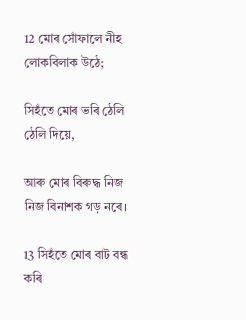12 মোৰ সোঁফালে নীহ লোকবিলাক উঠে;

সিহঁতে মোৰ ভৰি ঠেলি ঠেলি দিয়ে,

আৰু মোৰ বিৰুদ্ধ নিজ নিজ বিনাশক গড় নৰে।

13 সিহঁতে মোৰ বাট বন্ধ কৰি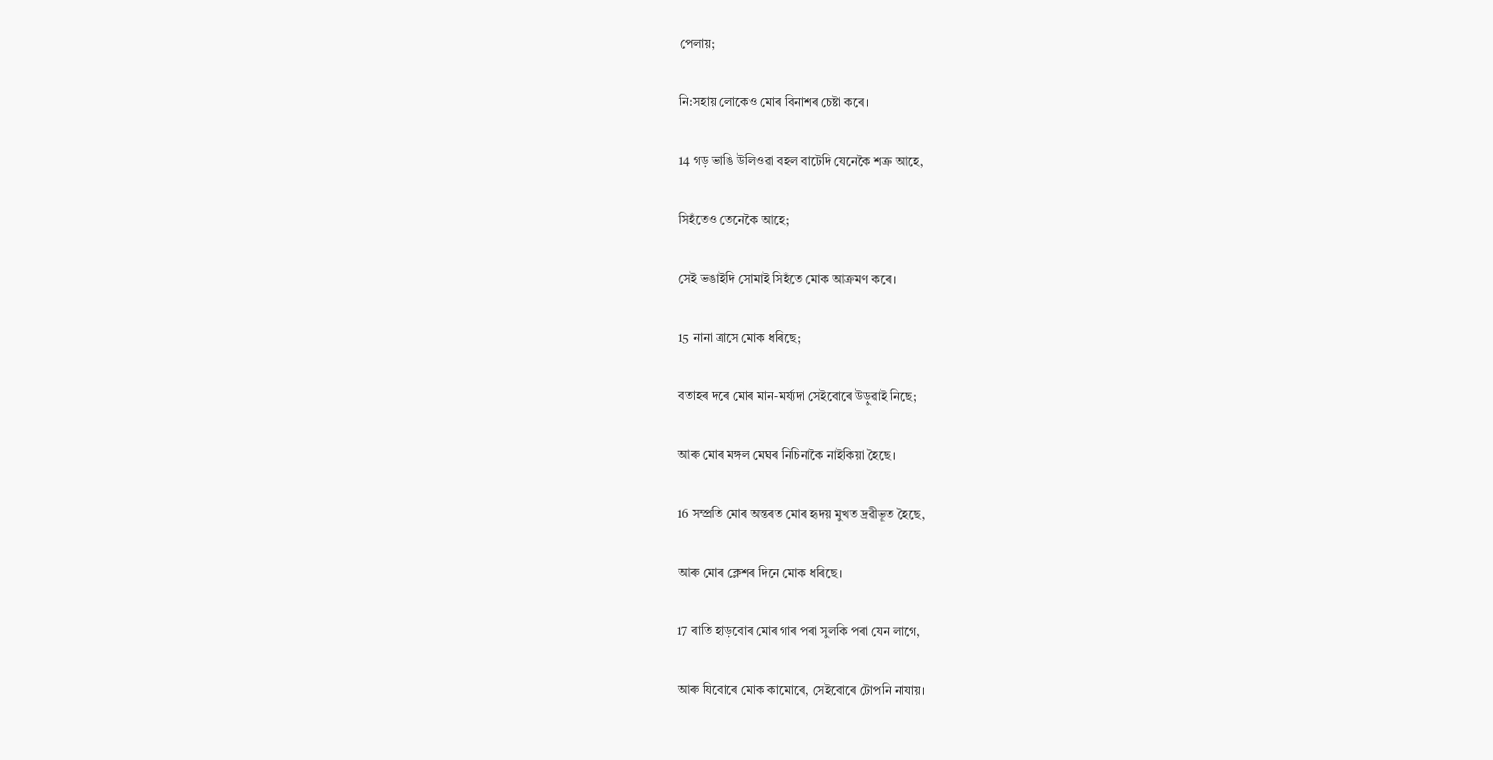পেলায়;

নি:সহায় লোকেও মোৰ বিনাশৰ চেষ্টা কৰে।

14 গড় ভাঙি উলিওৱা বহল বাটেদি যেনেকৈ শত্ৰু আহে,

সিহঁতেও তেনেকৈ আহে;

সেই ভঙাইদি সোমাই সিহঁতে মোক আক্ৰমণ কৰে।

15 নানা ত্ৰাসে মোক ধৰিছে;

বতাহৰ দৰে মোৰ মান-মৰ্য্যদা সেইবোৰে উড়ুৱাই নিছে;

আৰু মোৰ মঙ্গল মেঘৰ নিচিনাকৈ নাইকিয়া হৈছে।

16 সম্প্ৰতি মোৰ অন্তৰত মোৰ হৃদয় মুখত দ্ৰৱীভূত হৈছে,

আৰু মোৰ ক্লেশৰ দিনে মোক ধৰিছে।

17 ৰাতি হাড়বোৰ মোৰ গাৰ পৰা সুলকি পৰা যেন লাগে,

আৰু যিবোৰে মোক কামোৰে, সেইবোৰে টোপনি নাযায়।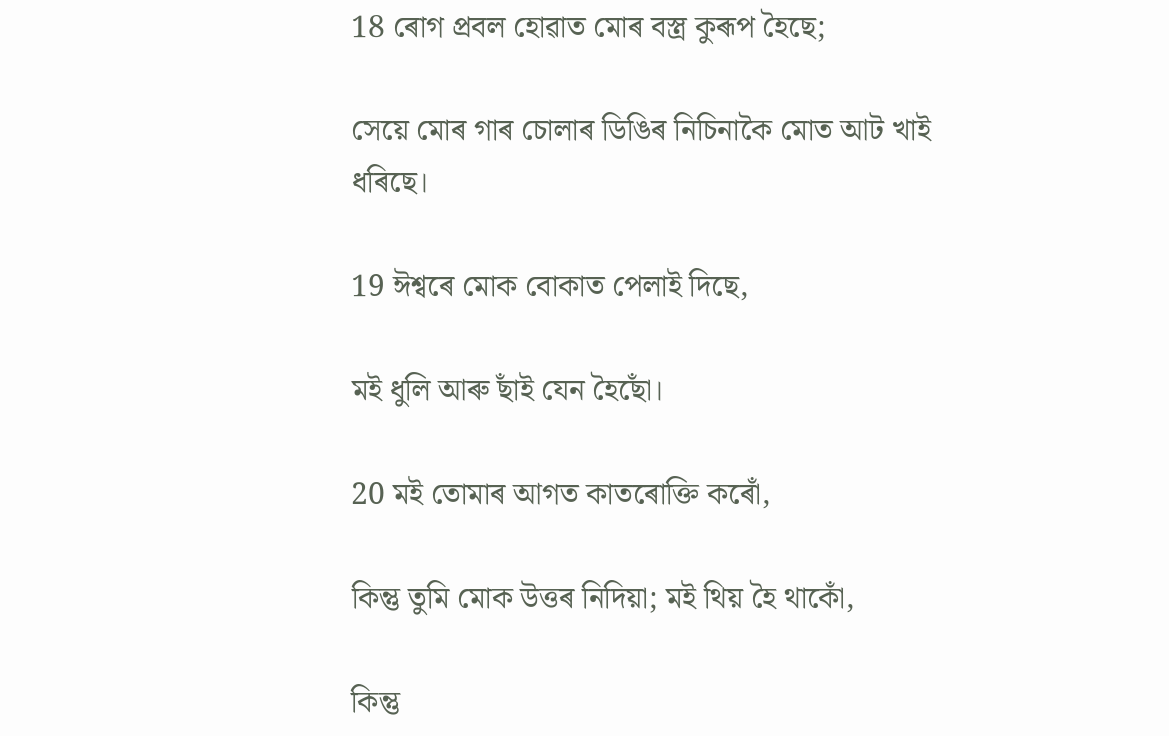18 ৰোগ প্ৰবল হোৱাত মোৰ বস্ত্ৰ কুৰূপ হৈছে;

সেয়ে মোৰ গাৰ চোলাৰ ডিঙিৰ নিচিনাকৈ মোত আট খাই ধৰিছে।

19 ঈশ্বৰে মোক বোকাত পেলাই দিছে,

মই ধুলি আৰু ছাঁই যেন হৈছোঁ।

20 মই তোমাৰ আগত কাতৰোক্তি কৰোঁ,

কিন্তু তুমি মোক উত্তৰ নিদিয়া; মই থিয় হৈ থাকোঁ,

কিন্তু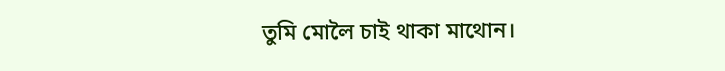তুমি মোলৈ চাই থাকা মাথোন।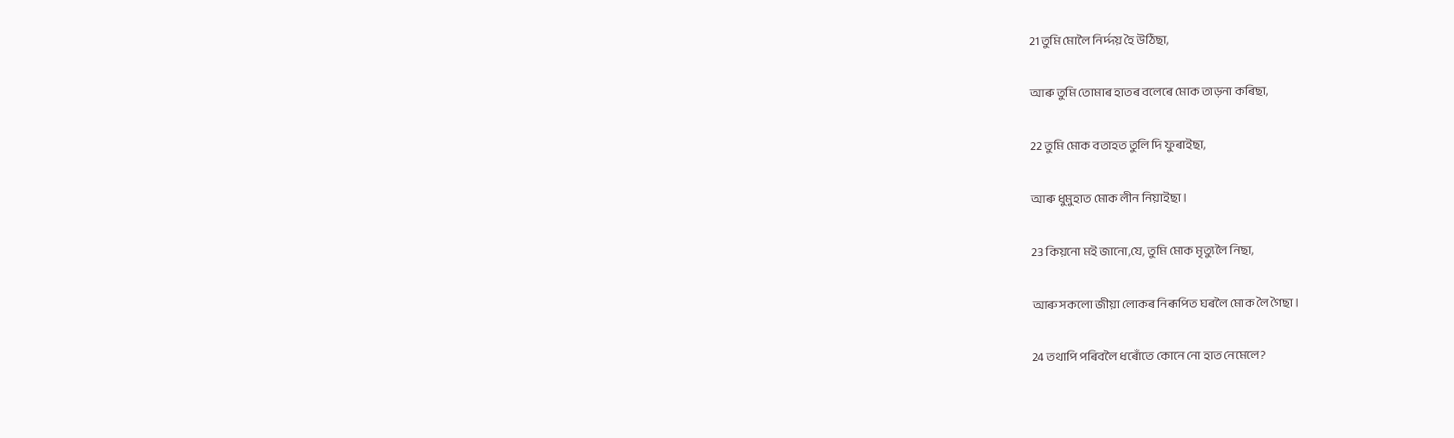21 তুমি মোলৈ নিৰ্দ্দয় হৈ উঠিছা,

আৰু তুমি তোমাৰ হাতৰ বলেৰে মোক তাড়না কৰিছা,

22 তুমি মোক বতাহত তুলি দি ফুৰাইছা,

আৰু ধুমুহাত মোক লীন নিয়াইছা।

23 কিয়নো মই জানো,যে, তুমি মোক মৃত্যুলৈ নিছা,

আৰু সকলো জীয়া লোকৰ নিৰূপিত ঘৰলৈ মোক লৈ গৈছা।

24 তথাপি পৰিবলৈ ধৰোঁতে কোনে নো হাত নেমেলে?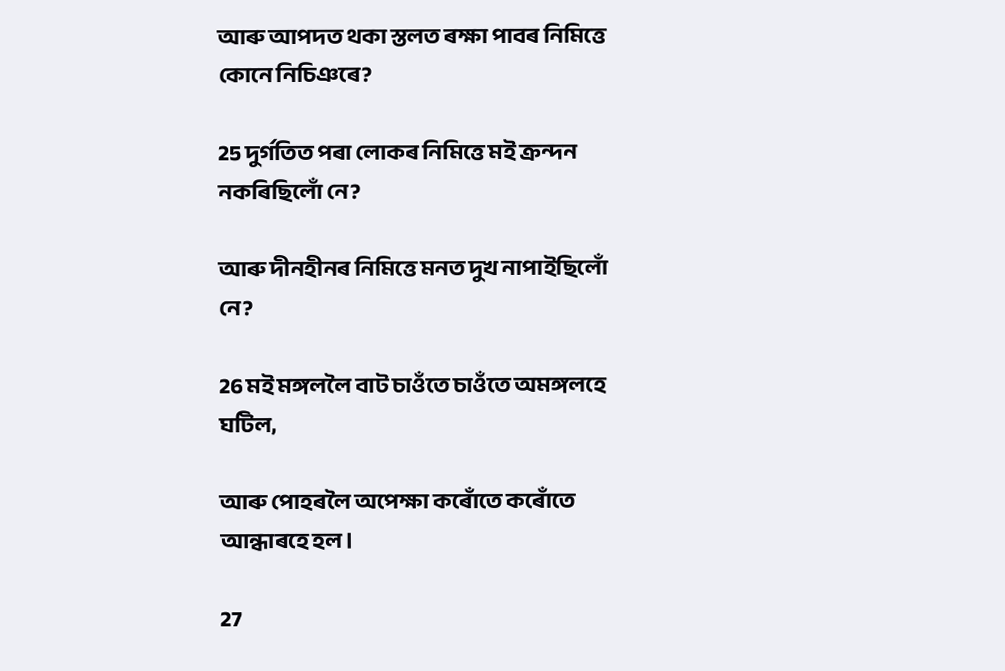আৰু আপদত থকা স্তলত ৰক্ষা পাবৰ নিমিত্তে কোনে নিচিঞৰে?

25 দুৰ্গতিত পৰা লোকৰ নিমিত্তে মই ক্ৰন্দন নকৰিছিলোঁ নে?

আৰু দীনহীনৰ নিমিত্তে মনত দুখ নাপাইছিলোঁ নে?

26 মই মঙ্গললৈ বাট চাওঁতে চাওঁতে অমঙ্গলহে ঘটিল,

আৰু পোহৰলৈ অপেক্ষা কৰোঁতে কৰোঁতে আন্ধাৰহে হল।

27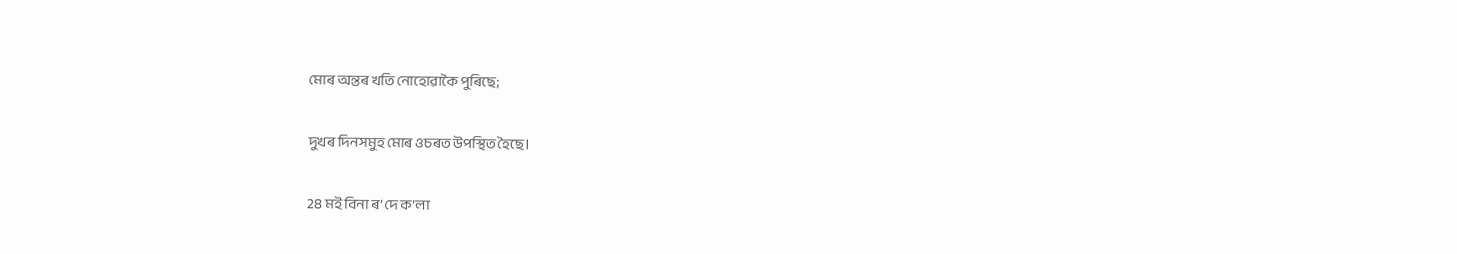মোৰ অন্তৰ খতি নোহোৱাকৈ পুৰিছে;

দুখৰ দিনসমুহ মোৰ ওচৰত উপস্থিত হৈছে।

28 মই বিনা ৰ’দে ক’লা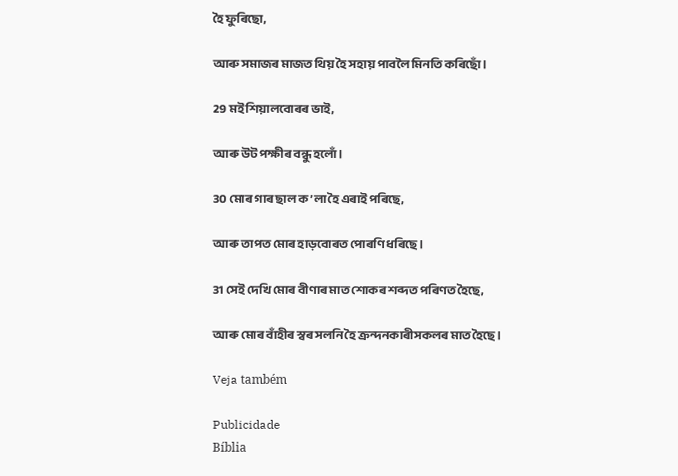হৈ ফুৰিছো,

আৰু সমাজৰ মাজত থিয় হৈ সহায় পাবলৈ মিনতি কৰিছোঁ।

29 মই শিয়ালবোৰৰ ভাই,

আৰু উট পক্ষীৰ বন্ধু হলোঁ।

30 মোৰ গাৰ ছাল ক’লা হৈ এৰাই পৰিছে,

আৰু তাপত মোৰ হাড়বোৰত পোৰণি ধৰিছে।

31 সেই দেখি মোৰ বীণাৰ মাত শোকৰ শব্দত পৰিণত হৈছে,

আৰু মোৰ বাঁহীৰ স্বৰ সলনি হৈ ক্ৰন্দনকাৰীসকলৰ মাত হৈছে।

Veja também

Publicidade
Bíblia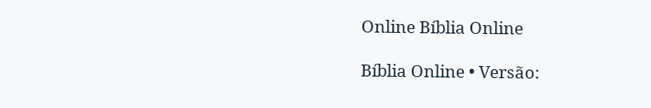Online Bíblia Online

Bíblia Online • Versão: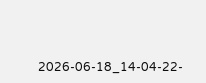2026-06-18_14-04-22-